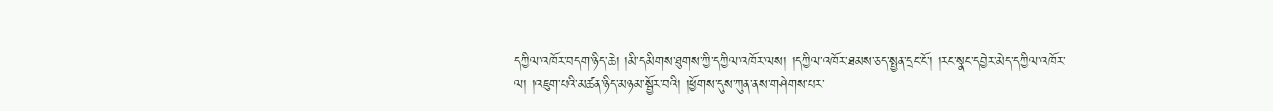དཀྱིལ་འཁོར་བདག་ཉིད་ཆེ། །མི་དམིགས་ཐུགས་ཀྱི་དཀྱིལ་འཁོར་ལས། །དཀྱིལ་འཁོར་ཐམས་ཅད་སྤྱན་དྲང་ངོ་། །རང་སྣང་དབྱེར་མེད་དཀྱིལ་འཁོར་ལ། །འཇུག་པའི་མཚན་ཉིད་མཉམ་སྦྱོར་བའི། །ཕྱོགས་དུས་ཀུན་ནས་གཤེགས་པར་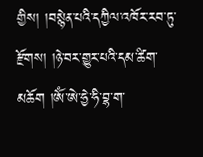གྱིས། །བསྙེན་པའི་དཀྱིལ་འཁོར་རབ་ཏུ་རྫོགས། །ཉེ་བར་གྱུར་པའི་དམ་ཚིག་མཆོག །ༀ་ཨེ་ཧྱེ་ཧི་བྷ་ག་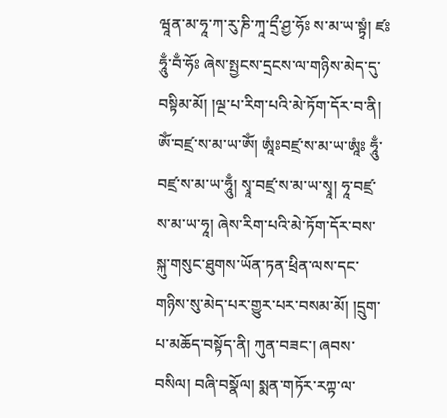ཝཱན་མ་ཧཱ་ཀ་རུ་ཎི་ཀཱ་དྲྀ་ཤྱ་ཧོཿ ས་མ་ཡ་སྟྭཾ། ཛཿཧཱུྃ་བྃ་ཧོཿ ཞེས་སྤྱངས་དྲངས་ལ་གཉིས་མེད་དུ་བསྟིམ་མོ། །ལྔ་པ་རིག་པའི་མེ་ཏོག་དོར་བ་ནི། ༀ་བཛྲ་ས་མ་ཡ་ༀ། ཨཱཾཿབཛྲ་ས་མ་ཡ་ཨཱཾཿ ཧཱུྃ་བཛྲ་ས་མ་ཡ་ཧཱུྃ། སྭཱ་བཛྲ་ས་མ་ཡ་སྭཱ། ཧཱ་བཛྲ་ས་མ་ཡ་ཧཱ། ཞེས་རིག་པའི་མེ་ཏོག་དོར་བས་སྐུ་གསུང་ཐུགས་ཡོན་ཏན་ཕྲིན་ལས་དང་གཉིས་སུ་མེད་པར་གྱུར་པར་བསམ་མོ། །དྲུག་པ་མཆོད་བསྟོད་ནི། ཀུན་བཟང་། ཞབས་བསིལ། བཞི་བསྣོལ། སྨན་གཏོར་རཀྟ་ལ་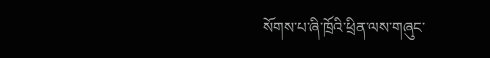སོགས་པ་ཞི་ཁྲོའི་ཕྲིན་ལས་གཞུང་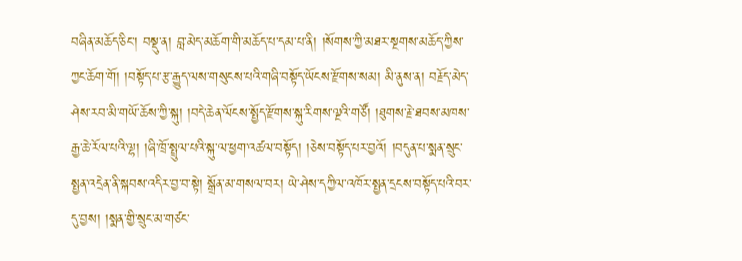བཞིན་མཆོད་ཅིང་། བསྡུ་ན། བླ་མེད་མཆོག་གི་མཆོད་པ་དམ་པ་ནི། །སོགས་ཀྱི་མཐར་སྔགས་མཆོད་ཀྱིས་ཀྱང་ཆོག་གོ། །བསྟོད་པ་རྩ་རྒྱུད་ལས་གསུངས་པའི་གཞི་བསྟོད་ཡོངས་རྫོགས་སམ། མི་ནུས་ན། བརྗོད་མེད་ཤེས་རབ་མི་གཡོ་ཆོས་ཀྱི་སྐུ། །བདེ་ཆེན་ལོངས་སྤྱོད་རྫོགས་སྐུ་རིགས་ལྔའི་གཙོ། །ཐུགས་རྗེ་ཐབས་མཁས་རྒྱ་ཆེ་རོལ་པའི་ལྷ། །ཞི་ཁྲོ་སྤྲུལ་པའི་སྐུ་ལ་ཕྱག་འཚལ་བསྟོད། །ཅེས་བསྟོད་པར་བྱའོ། །བདུན་པ་སྨན་སྲུང་སྤྱན་འདྲེན་ནི་སྐབས་འདིར་བྱ་བ་སྟེ། སྒྲོན་མ་གསལ་བར། ཡེ་ཤེས་དཀྱིལ་འཁོར་སྤྱན་དྲངས་བསྟོད་པའི་བར་དུ་བྱས། །སྨན་གྱི་སྲུང་མ་གཙང་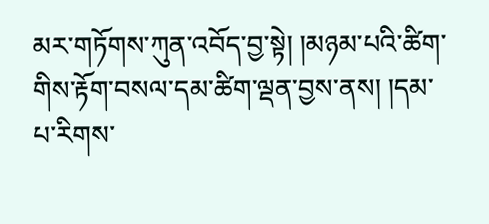མར་གཏོགས་ཀུན་འབོད་བྱ་སྟེ། །མཉམ་པའི་ཚིག་གིས་རྟོག་བསལ་དམ་ཚིག་ལྡན་བྱས་ནས། །དམ་པ་རིགས་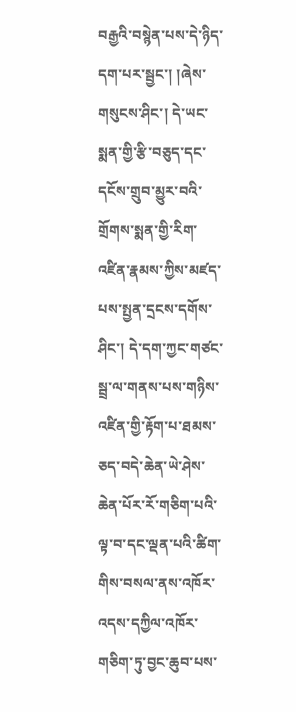བརྒྱའི་བསྙེན་པས་དེ་ཉིད་དག་པར་སྦྱང་། །ཞེས་གསུངས་ཤིང་། དེ་ཡང་སྨན་གྱི་རྩི་བཅུད་དང་དངོས་གྲུབ་མྱུར་བའི་གྲོགས་སྨན་གྱི་རིག་འཛིན་རྣམས་ཀྱིས་མཛད་པས་སྤྱན་དྲངས་དགོས་ཤིང་། དེ་དག་ཀྱང་གཙང་སྦྲ་ལ་གནས་པས་གཉིས་འཛིན་གྱི་རྟོག་པ་ཐམས་ཅད་བདེ་ཆེན་ཡེ་ཤེས་ཆེན་པོར་རོ་གཅིག་པའི་ལྟ་བ་དང་ལྡན་པའི་ཚིག་གིས་བསལ་ནས་འཁོར་འདས་དཀྱིལ་འཁོར་གཅིག་ཏུ་བྱང་ཆུབ་པས་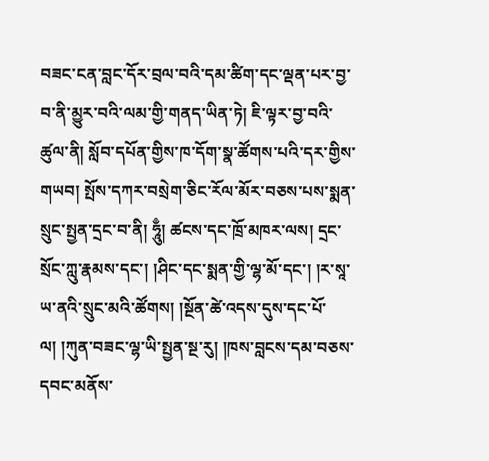བཟང་ངན་བླང་དོར་བྲལ་བའི་དམ་ཚིག་དང་ལྡན་པར་བྱ་བ་ནི་མྱུར་བའི་ལམ་གྱི་གནད་ཡིན་ཏེ། ཇི་ལྟར་བྱ་བའི་ཚུལ་ནི། སློབ་དཔོན་གྱིས་ཁ་དོག་སྣ་ཚོགས་པའི་དར་གྱིས་གཡབ། སྤོས་དཀར་བསྲེག་ཅིང་རོལ་མོར་བཅས་པས་སྨན་སྲུང་སྤྱན་དྲང་བ་ནི། ཧཱུྃ། ཚངས་དང་ཁྲོ་མཁར་ལས། དྲང་སྲོང་ཀླུ་རྣམས་དང་། །ཤིང་དང་སྨན་གྱི་ལྷ་མོ་དང་། །ར་སཱ་ཡ་ནའི་སྲུང་མའི་ཚོགས། །སྔོན་ཚེ་འདས་དུས་དང་པོ་ལ། །ཀུན་བཟང་ལྷ་ཡི་སྤྱན་སྔ་རུ། །ཁས་བླངས་དམ་བཅས་དབང་མནོས་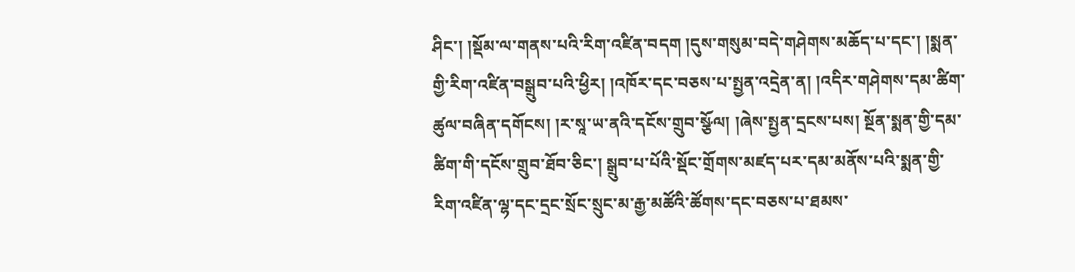ཤིང་། །སྡོམ་ལ་གནས་པའི་རིག་འཛིན་བདག །དུས་གསུམ་བདེ་གཤེགས་མཆོད་པ་དང་། །སྨན་གྱི་རིག་འཛིན་བསྒྲུབ་པའི་ཕྱིར། །འཁོར་དང་བཅས་པ་སྤྱན་འདྲེན་ན། །འདིར་གཤེགས་དམ་ཚིག་ཚུལ་བཞིན་དགོངས། །ར་སཱ་ཡ་ནའི་དངོས་གྲུབ་སྩོལ། །ཞེས་སྤྱན་དྲངས་པས། སྔོན་སྨན་གྱི་དམ་ཚིག་གི་དངོས་གྲུབ་ཐོབ་ཅིང་། སྒྲུབ་པ་པོའི་སྡོང་གྲོགས་མཛད་པར་དམ་མནོས་པའི་སྨན་གྱི་རིག་འཛིན་ལྷ་དང་དྲང་སྲོང་སྲུང་མ་རྒྱ་མཚོའི་ཚོགས་དང་བཅས་པ་ཐམས་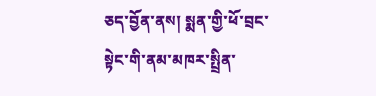ཅད་བྱོན་ནས། སྨན་གྱི་ཕོ་བྲང་སྟེང་གི་ནམ་མཁར་སྤྲིན་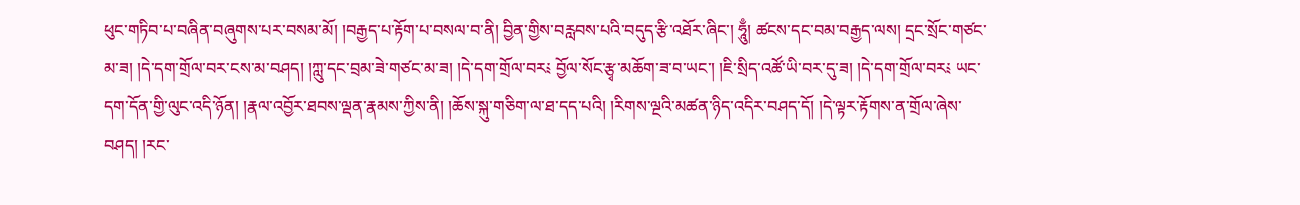ཕུང་གཏིབ་པ་བཞིན་བཞུགས་པར་བསམ་མོ། །བརྒྱད་པ་རྟོག་པ་བསལ་བ་ནི། བྱིན་གྱིས་བརླབས་པའི་བདུད་རྩི་འཐོར་ཞིང་། ཧཱུྃ། ཚངས་དང་བམ་བརྒྱད་ལས། དྲང་སྲོང་གཙང་མ་ཟ། །དེ་དག་གྲོལ་བར་ངས་མ་བཤད། །ཀླུ་དང་བྲམ་ཟེ་གཙང་མ་ཟ། །དེ་དག་གྲོལ་བར༴ བྱོལ་སོང་རྩྭ་མཆོག་ཟ་བ་ཡང་། །ཇི་སྲིད་འཚོ་ཡི་བར་དུ་ཟ། །དེ་དག་གྲོལ་བར༴ ཡང་དག་དོན་གྱི་ལུང་འདི་ཉོན། །རྣལ་འབྱོར་ཐབས་ལྡན་རྣམས་ཀྱིས་ནི། །ཆོས་སྐུ་གཅིག་ལ་ཐ་དད་པའི། །རིགས་ལྔའི་མཚན་ཉིད་འདིར་བཤད་དོ། །དེ་ལྟར་རྟོགས་ན་གྲོལ་ཞེས་བཤད། །རང་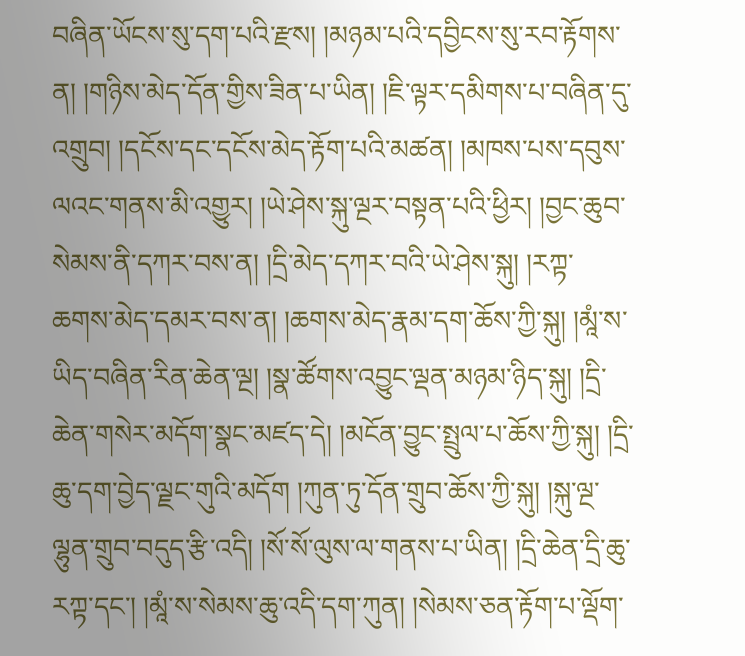བཞིན་ཡོངས་སུ་དག་པའི་རྫས། །མཉམ་པའི་དབྱིངས་སུ་རབ་རྟོགས་ན། །གཉིས་མེད་དོན་གྱིས་ཟིན་པ་ཡིན། །ཇི་ལྟར་དམིགས་པ་བཞིན་དུ་འགྲུབ། །དངོས་དང་དངོས་མེད་རྟོག་པའི་མཚན། །མཁས་པས་དབུས་ལའང་གནས་མི་འགྱུར། །ཡེ་ཤེས་སྐུ་ལྔར་བསྟན་པའི་ཕྱིར། །བྱང་ཆུབ་སེམས་ནི་དཀར་བས་ན། །དྲི་མེད་དཀར་བའི་ཡེ་ཤེས་སྐུ། །རཀྟ་ཆགས་མེད་དམར་བས་ན། །ཆགས་མེད་རྣམ་དག་ཆོས་ཀྱི་སྐུ། །མཱཾ་ས་ཡིད་བཞིན་རིན་ཆེན་ལྔ། །སྣ་ཚོགས་འབྱུང་ལྡན་མཉམ་ཉིད་སྐུ། །དྲི་ཆེན་གསེར་མདོག་སྣང་མཛད་དེ། །མངོན་བྱུང་སྤྲུལ་པ་ཆོས་ཀྱི་སྐུ། །དྲི་ཆུ་དག་བྱེད་ལྗང་གུའི་མདོག །ཀུན་ཏུ་དོན་གྲུབ་ཆོས་ཀྱི་སྐུ། །སྐུ་ལྔ་ལྷུན་གྲུབ་བདུད་རྩི་འདི། །སོ་སོ་ལུས་ལ་གནས་པ་ཡིན། །དྲི་ཆེན་དྲི་ཆུ་རཀྟ་དང་། །མཱཾ་ས་སེམས་ཆུ་འདི་དག་ཀུན། །སེམས་ཅན་རྟོག་པ་ལྡོག་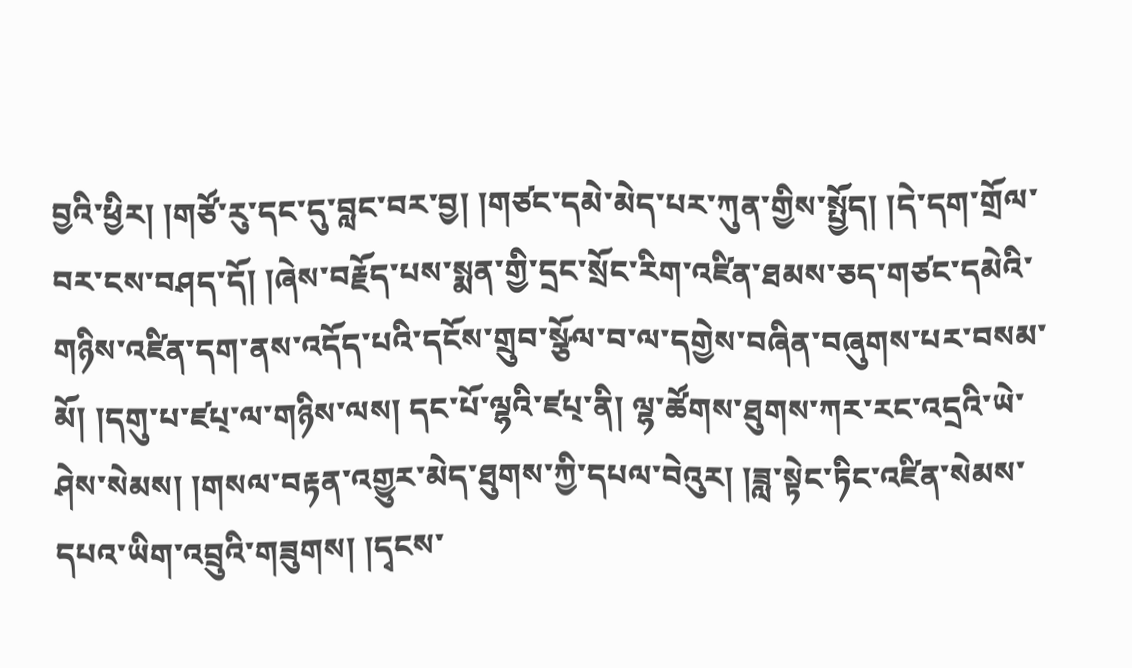བྱའི་ཕྱིར། །གཙོ་རུ་དང་དུ་བླང་བར་བྱ། །གཙང་དམེ་མེད་པར་ཀུན་གྱིས་སྤྱོད། །དེ་དག་གྲོལ་བར་ངས་བཤད་དོ། །ཞེས་བརྗོད་པས་སྨན་གྱི་དྲང་སྲོང་རིག་འཛིན་ཐམས་ཅད་གཙང་དམེའི་གཉིས་འཛིན་དག་ནས་འདོད་པའི་དངོས་གྲུབ་སྩོལ་བ་ལ་དགྱེས་བཞིན་བཞུགས་པར་བསམ་མོ། །དགུ་པ་ཛཔ྄་ལ་གཉིས་ལས། དང་པོ་ལྷའི་ཛཔ྄་ནི། ལྷ་ཚོགས་ཐུགས་ཀར་རང་འདྲའི་ཡེ་ཤེས་སེམས། །གསལ་བརྟན་འགྱུར་མེད་ཐུགས་ཀྱི་དཔལ་བེའུར། །ཟླ་སྟེང་ཏིང་འཛིན་སེམས་དཔའ་ཡིག་འབྲུའི་གཟུགས། །དྭངས་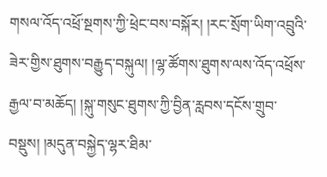གསལ་འོད་འཕྲོ་སྔགས་ཀྱི་ཕྲེང་བས་བསྐོར། །རང་སྲོག་ཡིག་འབྲུའི་ཟེར་གྱིས་ཐུགས་བརྒྱུད་བསྐུལ། །ལྷ་ཚོགས་ཐུགས་ལས་འོད་འཕྲོས་རྒྱལ་བ་མཆོད། །སྐུ་གསུང་ཐུགས་ཀྱི་བྱིན་རླབས་དངོས་གྲུབ་བསྡུས། །མདུན་བསྐྱེད་ལྷར་ཐིམ་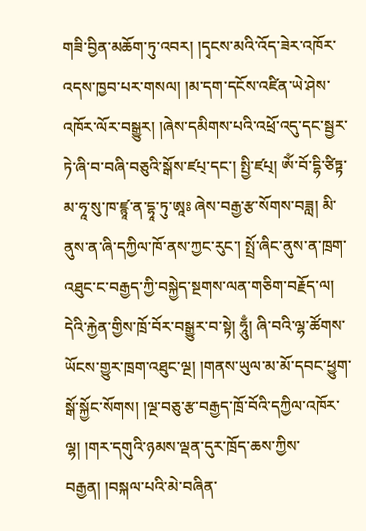གཟི་བྱིན་མཆོག་ཏུ་འབར། །དྭངས་མའི་འོད་ཟེར་འཁོར་འདས་ཁྱབ་པར་གསལ། །མ་དག་དངོས་འཛིན་ཡེ་ཤེས་འཁོར་ལོར་བསྒྱུར། །ཞེས་དམིགས་པའི་འཕྲོ་འདུ་དང་སྦྱར་ཏེ་ཞི་བ་བཞི་བཅུའི་སྒོས་ཛཔ྄་དང་། སྤྱི་ཛཔ྄། ༀ་བོ་དྷི་ཙིཏྟ་མ་ཧཱ་སུ་ཁ་ཛྙཱ་ན་དྷཱ་ཏུ་ཨཱཿ ཞེས་བརྒྱ་རྩ་སོགས་བཟླ། མི་ནུས་ན་ཞི་དཀྱིལ་ཁོ་ནས་ཀྱང་རུང་། སྤྲོ་ཞིང་ནུས་ན་ཁྲག་འཐུང་ང་བརྒྱད་ཀྱི་བསྐྱེད་སྔགས་ལན་གཅིག་བརྗོད་ལ། དེའི་རྐྱེན་གྱིས་ཁྲོ་བོར་བསྒྱུར་བ་སྟེ། ཧཱུྃ། ཞི་བའི་ལྷ་ཚོགས་ཡོངས་གྱུར་ཁྲག་འཐུང་ལྔ། །གནས་ཡུལ་མ་མོ་དབང་ཕྱུག་སྒོ་སྐྱོང་སོགས། །ལྔ་བཅུ་རྩ་བརྒྱད་ཁྲོ་བོའི་དཀྱིལ་འཁོར་ལྷ། །གར་དགུའི་ཉམས་ལྡན་དུར་ཁྲོད་ཆས་ཀྱིས་བརྒྱན། །བསྐལ་པའི་མེ་བཞིན་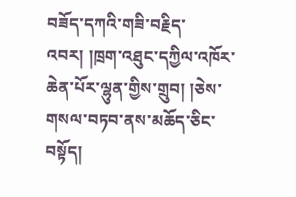བཟོད་དཀའི་གཟི་བརྗིད་འབར། །ཁྲག་འཐུང་དཀྱིལ་འཁོར་ཆེན་པོར་ལྷུན་གྱིས་གྲུབ། །ཅེས་གསལ་བཏབ་ནས་མཆོད་ཅིང་བསྟོད།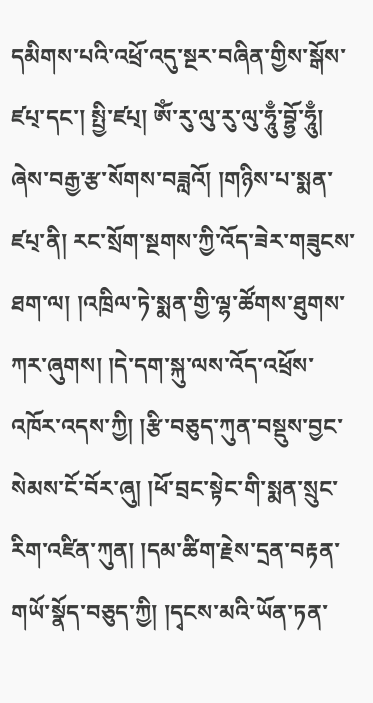དམིགས་པའི་འཕྲོ་འདུ་སྔར་བཞིན་གྱིས་སྒོས་ཛཔ྄་དང་། སྤྱི་ཛཔ྄། ༀ་རུ་ལུ་རུ་ལུ་ཧཱུྃ་བྷྱོ་ཧཱུྃ། ཞེས་བརྒྱ་རྩ་སོགས་བཟླའོ། །གཉིས་པ་སྨན་ཛཔ྄་ནི། རང་སྲོག་སྔགས་ཀྱི་འོད་ཟེར་གཟུངས་ཐག་ལ། །འཁྲིལ་ཏེ་སྨན་གྱི་ལྷ་ཚོགས་ཐུགས་ཀར་ཞུགས། །དེ་དག་སྐུ་ལས་འོད་འཕྲོས་འཁོར་འདས་ཀྱི། །རྩི་བཅུད་ཀུན་བསྡུས་བྱང་སེམས་ངོ་བོར་ཞུ། །ཕོ་བྲང་སྟེང་གི་སྨན་སྲུང་རིག་འཛིན་ཀུན། །དམ་ཚིག་རྗེས་དྲན་བརྟན་གཡོ་སྣོད་བཅུད་ཀྱི། །དྭངས་མའི་ཡོན་ཏན་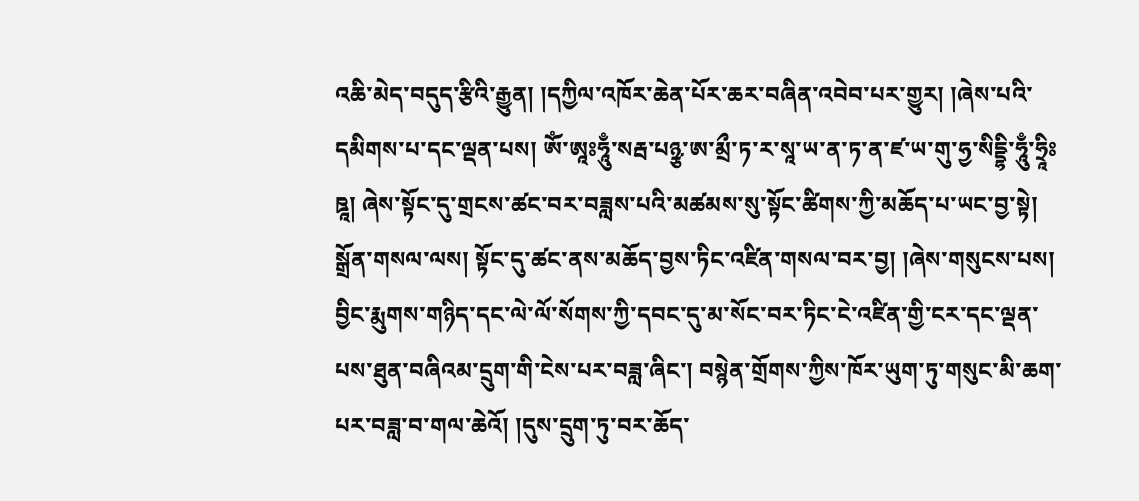འཆི་མེད་བདུད་རྩིའི་རྒྱུན། །དཀྱིལ་འཁོར་ཆེན་པོར་ཆར་བཞིན་འབེབ་པར་གྱུར། །ཞེས་པའི་དམིགས་པ་དང་ལྡན་པས། ༀ་ཨཱཿཧཱུྃ་སརྦ་པཉྩ་ཨ་མྲྀ་ཏ་ར་སཱ་ཡ་ན་ཏ་ན་ཛ་ཡ་གུ་ཧྱ་སིདྡྷི་ཧཱུྃ་ཧྲཱིཿཋཱ། ཞེས་སྟོང་དུ་གྲངས་ཚང་བར་བཟླས་པའི་མཚམས་སུ་སྟོང་ཚིགས་ཀྱི་མཆོད་པ་ཡང་བྱ་སྟེ། སྒྲོན་གསལ་ལས། སྟོང་དུ་ཚང་ནས་མཆོད་བྱས་ཏིང་འཛིན་གསལ་བར་བྱ། །ཞེས་གསུངས་པས། བྱིང་རྨུགས་གཉིད་དང་ལེ་ལོ་སོགས་ཀྱི་དབང་དུ་མ་སོང་བར་ཏིང་ངེ་འཛིན་གྱི་ངར་དང་ལྡན་པས་ཐུན་བཞིའམ་དྲུག་གི་ངེས་པར་བཟླ་ཞིང་། བསྙེན་གྲོགས་ཀྱིས་ཁོར་ཡུག་ཏུ་གསུང་མི་ཆག་པར་བཟླ་བ་གལ་ཆེའོ། །དུས་དྲུག་ཏུ་བར་ཆོད་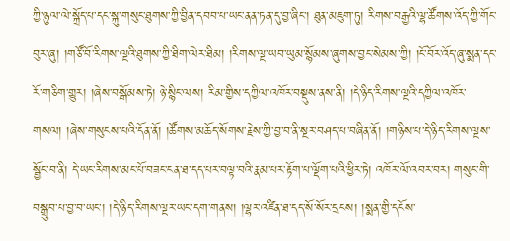ཀྱི་ཉུལ་ལེ་སྐྲོད་པ་དང་སྐུ་གསུང་ཐུགས་ཀྱི་བྱིན་དབབ་པ་ཡང་ནན་ཏན་དུ་བྱ་ཞིང་། ཐུན་མཇུག་ཏུ། རིགས་བརྒྱའི་ལྷ་ཚོགས་འོད་ཀྱི་གོང་བུར་ཞུ། །གཙོ་བོ་རིགས་ལྔའི་ཐུགས་ཀྱི་ཐིག་ལེར་ཐིམ། །རིགས་ལྔ་ཡབ་ཡུམ་སྙོམས་ཞུགས་བྱང་སེམས་ཀྱི། །ངོ་བོར་འོད་ཞུ་སྨན་དང་རོ་གཅིག་གྱུར། །ཞེས་བསྒོམས་ཏེ། ཉེ་སྙིང་ལས། རིམ་གྱིས་དཀྱིལ་འཁོར་བསྡུས་ནས་ནི། །དེ་ཉིད་རིགས་ལྔའི་དཀྱིལ་འཁོར་གསལ། །ཞེས་གསུངས་པའི་དོན་ནོ། །ཚོགས་མཆོད་སོགས་རྗེས་ཀྱི་བྱ་བ་ནི་སྔར་བཤད་པ་བཞིན་ནོ། །གཉིས་པ་དེ་ཉིད་རིགས་ལྔས་སྦྱོང་བ་ནི། དེ་ཡང་རིགས་མང་པོ་བཟང་ངན་ཐ་དད་པར་བལྟ་བའི་རྣམ་པར་རྟོག་པ་ལྡོག་པའི་ཕྱིར་ཏེ། འཁོར་ལོ་འབར་བར། གསུང་གི་བསྒྲུབ་པ་བྱ་བ་ཡང་། །དེ་ཉིད་རིགས་ལྔར་ཡང་དག་གནས། །ལྷར་འཛིན་ཐ་དད་སོ་སོར་དྲངས། །སྨན་གྱི་དངོས་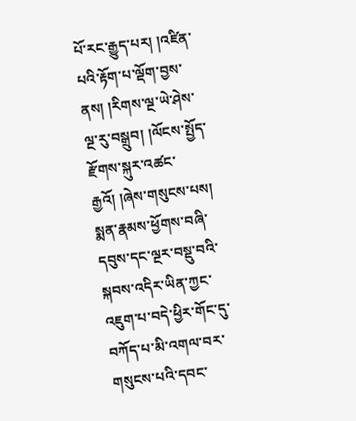པོ་རང་རྒྱུད་པར། །འཛིན་པའི་རྟོག་པ་ལྡོག་བྱས་ནས། །རིགས་ལྔ་ཡེ་ཤེས་ལྔ་རུ་བསྒྲུབ། །ལོངས་སྤྱོད་རྫོགས་སྐུར་འཚང་རྒྱའོ། །ཞེས་གསུངས་པས། སྨན་རྣམས་ཕྱོགས་བཞི་དབུས་དང་ལྔར་བསྡུ་བའི་སྐབས་འདིར་ཡིན་ཀྱང་འཇུག་པ་བདེ་ཕྱིར་གོང་དུ་བཀོད་པ་མི་འགལ་བར་གསུངས་པའི་དབང་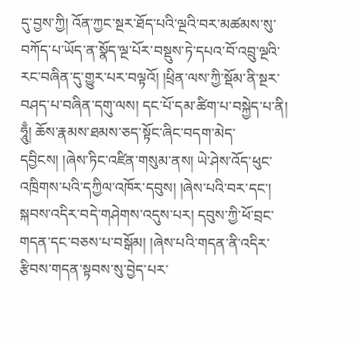དུ་བྱས་ཀྱི། འོན་ཀྱང་སྔར་ཐོད་པའི་ལྔའི་བར་མཚམས་སུ་བཀོད་པ་ཡོད་ན་སྣོད་ལྔ་པོར་བསྡུས་ཏེ་དཔའ་བོ་འབྲུ་ལྔའི་རང་བཞིན་དུ་གྱུར་པར་བལྟའོ། །ཕྲིན་ལས་ཀྱི་སྡོམ་ནི་སྔར་བཤད་པ་བཞིན་དགུ་ལས། དང་པོ་དམ་ཚིག་པ་བསྐྱེད་པ་ནི། ཧཱུྃ། ཆོས་རྣམས་ཐམས་ཅད་སྟོང་ཞིང་བདག་མེད་དབྱིངས། །ཞེས་ཏིང་འཛིན་གསུམ་ནས། ཡེ་ཤེས་འོད་ཕུང་འཁྲིགས་པའི་དཀྱིལ་འཁོར་དབུས། །ཞེས་པའི་བར་དང་། སྐབས་འདིར་བདེ་གཤེགས་འདུས་པར། དབུས་ཀྱི་ཕོ་བྲང་གདན་དང་བཅས་པ་བསྒོམ། །ཞེས་པའི་གདན་ནི་འདིར་རྩིབས་གདན་སྟབས་སུ་བྱེད་པར་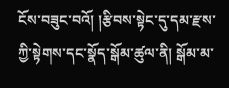ངོས་བཟུང་བའོ། །རྩིབས་སྟེང་དུ་དམ་རྫས་ཀྱི་སྟེགས་དང་སྣོད་སྒོམ་ཚུལ་ནི། སྒོམ་མ་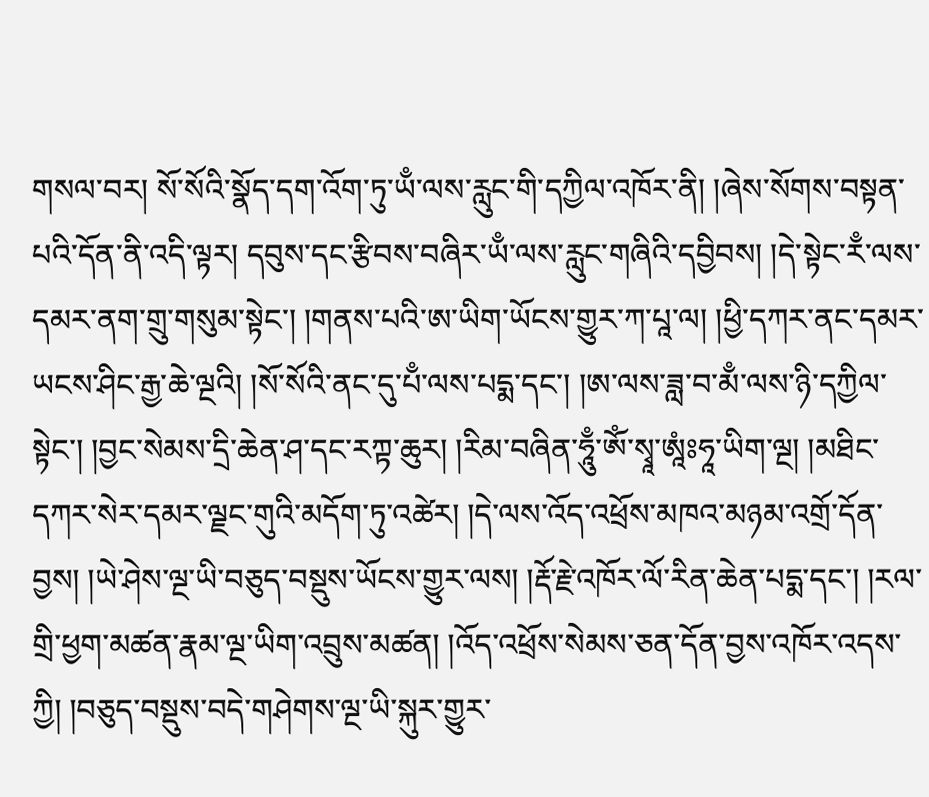གསལ་བར། སོ་སོའི་སྣོད་དག་འོག་ཏུ་ཡྃ་ལས་རླུང་གི་དཀྱིལ་འཁོར་ནི། །ཞེས་སོགས་བསྟན་པའི་དོན་ནི་འདི་ལྟར། དབུས་དང་རྩིབས་བཞིར་ཡྃ་ལས་རླུང་གཞིའི་དབྱིབས། །དེ་སྟེང་རྃ་ལས་དམར་ནག་གྲུ་གསུམ་སྟེང་། །གནས་པའི་ཨ་ཡིག་ཡོངས་གྱུར་ཀ་པཱ་ལ། །ཕྱི་དཀར་ནང་དམར་ཡངས་ཤིང་རྒྱ་ཆེ་ལྔའི། །སོ་སོའི་ནང་དུ་པྃ་ལས་པདྨ་དང་། །ཨ་ལས་ཟླ་བ་མྃ་ལས་ཉི་དཀྱིལ་སྟེང་། །བྱང་སེམས་དྲི་ཆེན་ཤ་དང་རཀྟ་ཆུར། །རིམ་བཞིན་ཧཱུྃ་ༀ་སྭཱ་ཨཱཾཿཧཱ་ཡིག་ལྔ། །མཐིང་དཀར་སེར་དམར་ལྗང་གུའི་མདོག་ཏུ་འཚེར། །དེ་ལས་འོད་འཕྲོས་མཁའ་མཉམ་འགྲོ་དོན་བྱས། །ཡེ་ཤེས་ལྔ་ཡི་བཅུད་བསྡུས་ཡོངས་གྱུར་ལས། །རྡོ་རྗེ་འཁོར་ལོ་རིན་ཆེན་པདྨ་དང་། །རལ་གྲི་ཕྱག་མཚན་རྣམ་ལྔ་ཡིག་འབྲུས་མཚན། །འོད་འཕྲོས་སེམས་ཅན་དོན་བྱས་འཁོར་འདས་ཀྱི། །བཅུད་བསྡུས་བདེ་གཤེགས་ལྔ་ཡི་སྐུར་གྱུར་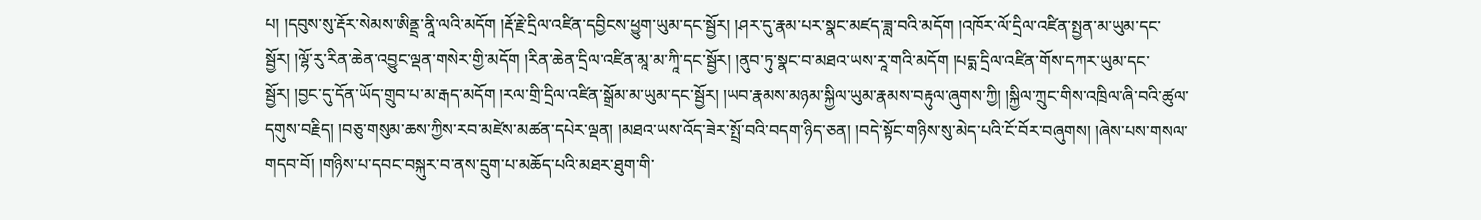པ། །དབུས་སུ་རྡོར་སེམས་ཨིནྡྲ་ནཱི་ལའི་མདོག །རྡོ་རྗེ་དྲིལ་འཛིན་དབྱིངས་ཕྱུག་ཡུམ་དང་སྦྱོར། །ཤར་དུ་རྣམ་པར་སྣང་མཛད་ཟླ་བའི་མདོག །འཁོར་ལོ་དྲིལ་འཛིན་སྤྱན་མ་ཡུམ་དང་སྦྱོར། །ལྷོ་རུ་རིན་ཆེན་འབྱུང་ལྡན་གསེར་གྱི་མདོག །རིན་ཆེན་དྲིལ་འཛིན་མཱ་མ་ཀཱི་དང་སྦྱོར། །ནུབ་ཏུ་སྣང་བ་མཐའ་ཡས་རཱ་གའི་མདོག །པདྨ་དྲིལ་འཛིན་གོས་དཀར་ཡུམ་དང་སྦྱོར། །བྱང་དུ་དོན་ཡོད་གྲུབ་པ་མ་རྒད་མདོག །རལ་གྲི་དྲིལ་འཛིན་སྒྲོམ་མ་ཡུམ་དང་སྦྱོར། །ཡབ་རྣམས་མཉམ་སྐྱིལ་ཡུམ་རྣམས་བརྟུལ་ཞུགས་ཀྱི། །སྐྱིལ་ཀྲུང་གིས་འཁྲིལ་ཞི་བའི་ཚུལ་དགུས་བརྗིད། །བཅུ་གསུམ་ཆས་ཀྱིས་རབ་མཛེས་མཚན་དཔེར་ལྡན། །མཐའ་ཡས་འོད་ཟེར་སྤྲོ་བའི་བདག་ཉིད་ཅན། །བདེ་སྟོང་གཉིས་སུ་མེད་པའི་ངོ་བོར་བཞུགས། །ཞེས་པས་གསལ་གདབ་བོ། །གཉིས་པ་དབང་བསྐུར་བ་ནས་དྲུག་པ་མཆོད་པའི་མཐར་ཐུག་གི་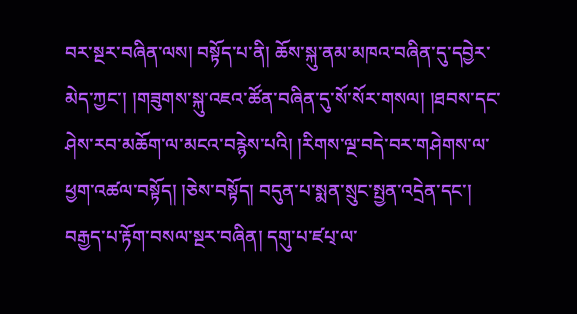བར་སྔར་བཞིན་ལས། བསྟོད་པ་ནི། ཆོས་སྐུ་ནམ་མཁའ་བཞིན་དུ་དབྱེར་མེད་ཀྱང་། །གཟུགས་སྐུ་འཇའ་ཚོན་བཞིན་དུ་སོ་སོར་གསལ། །ཐབས་དང་ཤེས་རབ་མཆོག་ལ་མངའ་བརྙེས་པའི། །རིགས་ལྔ་བདེ་བར་གཤེགས་ལ་ཕྱག་འཚལ་བསྟོད། །ཅེས་བསྟོད། བདུན་པ་སྨན་སྲུང་སྤྱན་འདྲེན་དང་། བརྒྱད་པ་རྟོག་བསལ་སྔར་བཞིན། དགུ་པ་ཛཔ྄་ལ་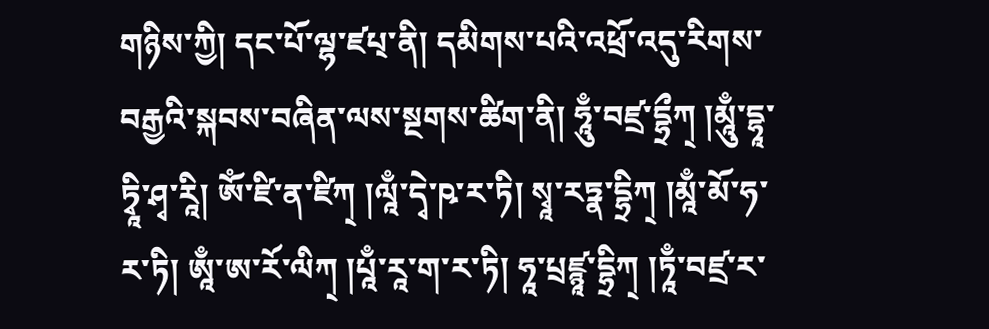གཉིས་ཀྱི། དང་པོ་ལྷ་ཛཔ྄་ནི། དམིགས་པའི་འཕྲོ་འདུ་རིགས་བརྒྱའི་སྐབས་བཞིན་ལས་སྔགས་ཚིག་ནི། ཧཱུྃ་བཛྲ་དྷྲྀཀ྄ །མཱུྃ་དྷཱ་ཏྭཱི་ཤྭ་རཱི། ༀ་ཛི་ན་ཛིཀ྄ །ལཱྃ་དྭེ་ཥ་ར་ཏི། སྭཱ་རཏྣ་དྷྲིཀ྄ །མཱྃ་མོ་ཧ་ར་ཏི། ཨཱྃ་ཨ་རོ་ལིཀ྄ །པཱྃ་རཱ་ག་ར་ཏི། ཧཱ་པྲཛྙཱ་དྷྲིཀ྄ །ཏཱྃ་བཛྲ་ར་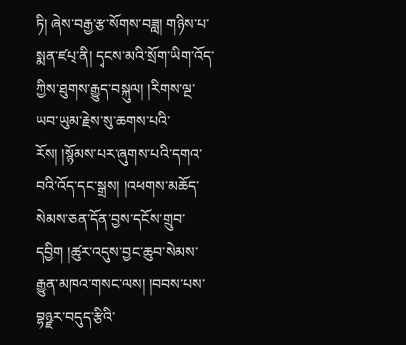ཏི། ཞེས་བརྒྱ་རྩ་སོགས་བཟླ། གཉིས་པ་སྨན་ཛཔ྄་ནི། དྭངས་མའི་སྲོག་ཡིག་འོད་ཀྱིས་ཐུགས་རྒྱུད་བསྐུལ། །རིགས་ལྔ་ཡབ་ཡུམ་རྗེས་སུ་ཆགས་པའི་རོས། །སྙོམས་པར་ཞུགས་པའི་དགའ་བའི་འོད་དང་སྒྲས། །འཕགས་མཆོད་སེམས་ཅན་དོན་བྱས་དངོས་གྲུབ་དབྱིག །ཚུར་འདུས་བྱང་ཆུབ་སེམས་རྒྱུན་མཁའ་གསང་ལས། །བབས་པས་བྷཉྫར་བདུད་རྩིའི་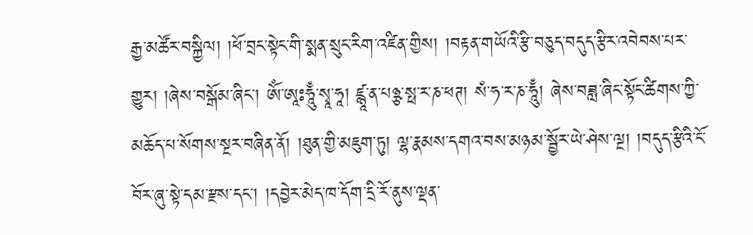རྒྱ་མཚོར་བསྐྱིལ། །ཕོ་བྲང་སྟེང་གི་སྨན་སྲུང་རིག་འཛིན་གྱིས། །བརྟན་གཡོའི་རྩི་བཅུད་བདུད་རྩིར་འབེབས་པར་གྱུར། །ཞེས་བསྒོམ་ཞིང་། ༀ་ཨཱཿཧཱུྃ་སྭཱ་ཧཱ། ཛྙཱ་ན་པཉྩ་སྥ་ར་ཎ་ཕཊ། སཾ་ཧ་ར་ཎ་ཧཱུྃ། ཞེས་བཟླ་ཞིང་སྟོང་ཚིགས་ཀྱི་མཆོད་པ་སོགས་སྔར་བཞིན་ནོ། །ཐུན་གྱི་མཇུག་ཏུ། ལྷ་རྣམས་དགའ་བས་མཉམ་སྦྱོར་ཡེ་ཤེས་ལྔ། །བདུད་རྩིའི་ངོ་བོར་ཞུ་སྟེ་དམ་རྫས་དང་། །དབྱེར་མེད་ཁ་དོག་དྲི་རོ་ནུས་ལྡན་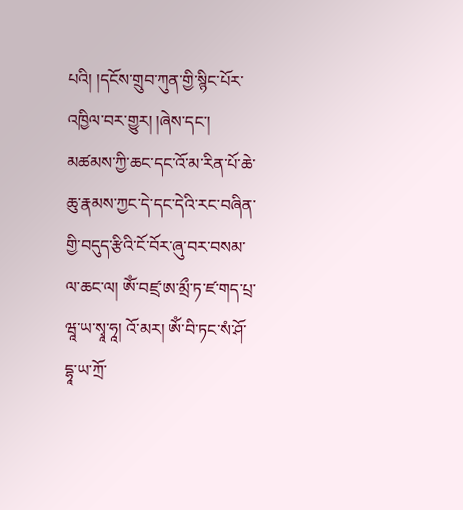པའི། །དངོས་གྲུབ་ཀུན་གྱི་སྙིང་པོར་འཁྱིལ་བར་གྱུར། །ཞེས་དང་། མཚམས་ཀྱི་ཆང་དང་འོ་མ་རིན་པོ་ཆེ་ཆུ་རྣམས་ཀྱང་དེ་དང་དེའི་རང་བཞིན་གྱི་བདུད་རྩིའི་ངོ་བོར་ཞུ་བར་བསམ་ལ་ཆང་ལ། ༀ་བཛྲ་ཨ་མྲྀ་ཏ་ཛ་གད་པྲ་ཝཱ་ཡ་སྭཱ་ཧཱ། འོ་མར། ༀ་བི་ཏང་སཾ་ཤོ་དྷཱ་ཡ་ཀྲོ་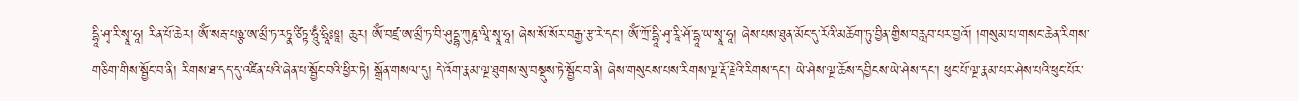དྷཱི་ཤྭ་རི་སྭཱ་ཧཱ། རིན་པོ་ཆེར། ༀ་སརྦ་པཉྩ་ཨ་མྲྀ་ཏ་རཏྣ་ཙིཏྟ་ཧཱུྃ་ཧྲཱིཿཋཱ། ཆུར། ༀ་བཛྲ་ཨ་མྲྀ་ཏ་བི་ཤུདྡྷ་ཀུཎྜ་ལཱི་སྭཱ་ཧཱ། ཞེས་སོ་སོར་བརྒྱ་རྩ་རེ་དང་། ༀ་ཀྲོ་དྷཱི་ཤྭ་རཱི་ཤོ་དྷཱ་ཡ་སྭཱ་ཧཱ། ཞེས་པས་ཐུན་མོང་དུ་རོའི་མཆོག་ཏུ་བྱིན་གྱིས་བརླབ་པར་བྱའོ། །གསུམ་པ་གསང་ཆེན་རིགས་གཅིག་གིས་སྦྱོང་བ་ནི། རིགས་ཐ་དད་དུ་འཛིན་པའི་ཞེན་པ་སྦྱོང་བའི་ཕྱིར་ཏེ། སྒྲོན་གསལ་དུ། དེ་འོག་རྣམ་ལྔ་ཐུགས་སུ་བསྡུས་ཏེ་སྦྱོང་བ་ནི། ཞེས་གསུངས་པས་རིགས་ལྔ་རྡོ་རྗེའི་རིགས་དང་། ཡེ་ཤེས་ལྔ་ཆོས་དབྱིངས་ཡེ་ཤེས་དང་། ཕུང་པོ་ལྔ་རྣམ་པར་ཤེས་པའི་ཕུང་པོར་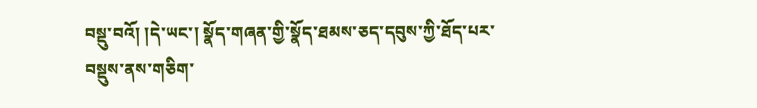བསྡུ་བའོ། །དེ་ཡང་། སྣོད་གཞན་གྱི་སྣོད་ཐམས་ཅད་དབུས་ཀྱི་ཐོད་པར་བསྡུས་ནས་གཅིག་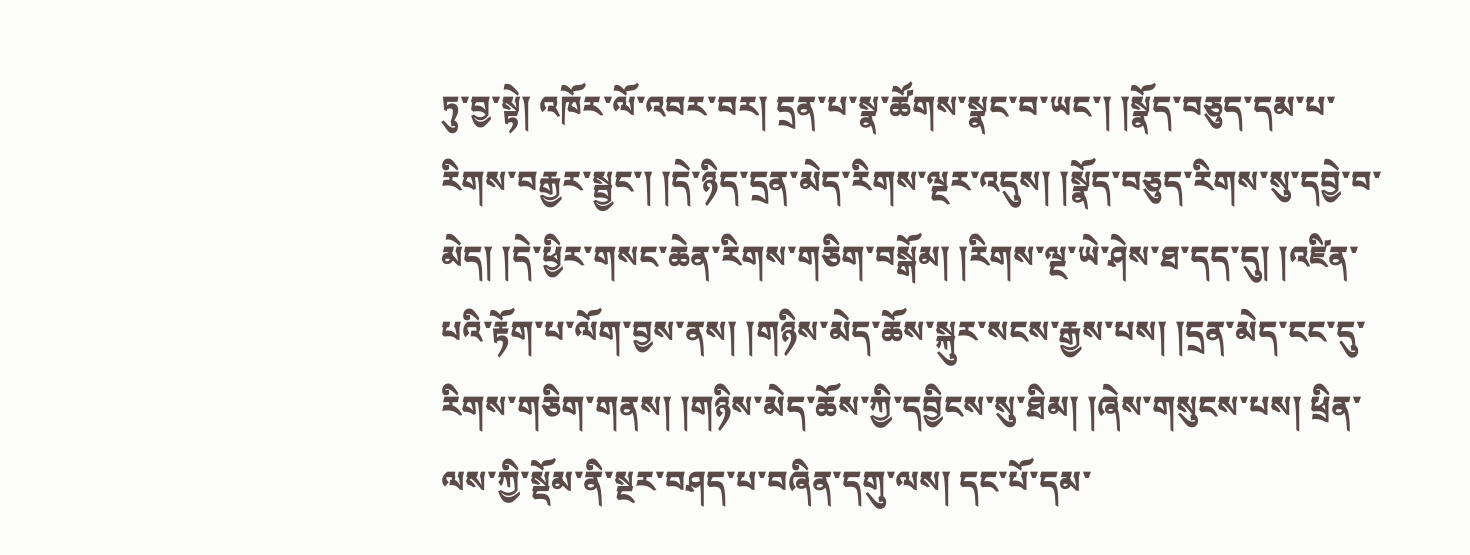ཏུ་བྱ་སྟེ། འཁོར་ལོ་འབར་བར། དྲན་པ་སྣ་ཚོགས་སྣང་བ་ཡང་། །སྣོད་བཅུད་དམ་པ་རིགས་བརྒྱར་སྦྱང་། །དེ་ཉིད་དྲན་མེད་རིགས་ལྔར་འདུས། །སྣོད་བཅུད་རིགས་སུ་དབྱེ་བ་མེད། །དེ་ཕྱིར་གསང་ཆེན་རིགས་གཅིག་བསྒོམ། །རིགས་ལྔ་ཡེ་ཤེས་ཐ་དད་དུ། །འཛིན་པའི་རྟོག་པ་ལོག་བྱས་ནས། །གཉིས་མེད་ཆོས་སྐུར་སངས་རྒྱས་པས། །དྲན་མེད་ངང་དུ་རིགས་གཅིག་གནས། །གཉིས་མེད་ཆོས་ཀྱི་དབྱིངས་སུ་ཐིམ། །ཞེས་གསུངས་པས། ཕྲིན་ལས་ཀྱི་སྡོམ་ནི་སྔར་བཤད་པ་བཞིན་དགུ་ལས། དང་པོ་དམ་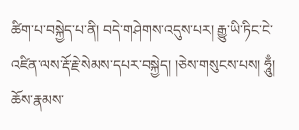ཚིག་པ་བསྐྱེད་པ་ནི། བདེ་གཤེགས་འདུས་པར། རྒྱུ་ཡི་ཏིང་ངེ་འཛིན་ལས་རྡོ་རྗེ་སེམས་དཔར་བསྐྱེད། །ཅེས་གསུངས་པས། ཧཱུྃ། ཆོས་རྣམས་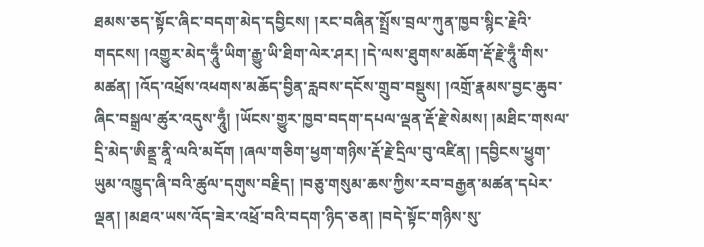ཐམས་ཅད་སྟོང་ཞིང་བདག་མེད་དབྱིངས། །རང་བཞིན་སྤྲོས་བྲལ་ཀུན་ཁྱབ་སྙིང་རྗེའི་གདངས། །འགྱུར་མེད་ཧཱུྃ་ཡིག་རྒྱུ་ཡི་ཐིག་ལེར་ཤར། །དེ་ལས་ཐུགས་མཆོག་རྡོ་རྗེ་ཧཱུྃ་གིས་མཚན། །འོད་འཕྲོས་འཕགས་མཆོད་བྱིན་རླབས་དངོས་གྲུབ་བསྡུས། །འགྲོ་རྣམས་བྱང་ཆུབ་ཞིང་བསྒྲལ་ཚུར་འདུས་ཧཱུྃ། །ཡོངས་གྱུར་ཁྱབ་བདག་དཔལ་ལྡན་རྡོ་རྗེ་སེམས། །མཐིང་གསལ་དྲི་མེད་ཨིནྡྲ་ནཱི་ལའི་མདོག །ཞལ་གཅིག་ཕྱག་གཉིས་རྡོ་རྗེ་དྲིལ་བུ་འཛིན། །དབྱིངས་ཕྱུག་ཡུམ་འཁྱུད་ཞི་བའི་ཚུལ་དགུས་བརྗིད། །བཅུ་གསུམ་ཆས་ཀྱིས་རབ་བརྒྱན་མཚན་དཔེར་ལྡན། །མཐའ་ཡས་འོད་ཟེར་འཕྲོ་བའི་བདག་ཉིད་ཅན། །བདེ་སྟོང་གཉིས་སུ་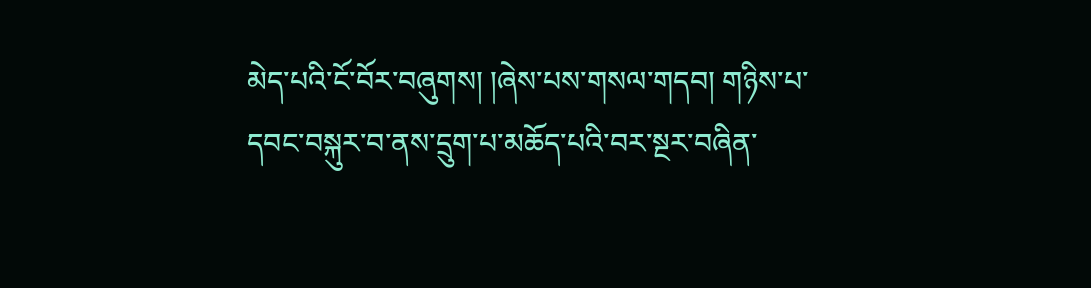མེད་པའི་ངོ་བོར་བཞུགས། །ཞེས་པས་གསལ་གདབ། གཉིས་པ་དབང་བསྐུར་བ་ནས་དྲུག་པ་མཆོད་པའི་བར་སྔར་བཞིན་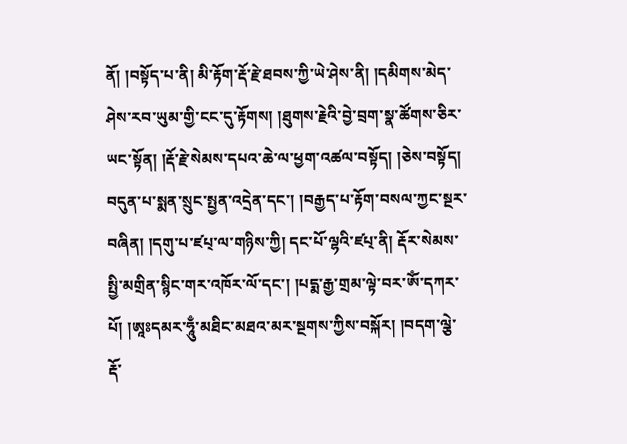ནོ། །བསྟོད་པ་ནི། མི་རྟོག་རྡོ་རྗེ་ཐབས་ཀྱི་ཡེ་ཤེས་ནི། །དམིགས་མེད་ཤེས་རབ་ཡུམ་གྱི་ངང་དུ་རྟོགས། །ཐུགས་རྗེའི་བྱེ་བྲག་སྣ་ཚོགས་ཅིར་ཡང་སྟོན། །རྡོ་རྗེ་སེམས་དཔའ་ཆེ་ལ་ཕྱག་འཚལ་བསྟོད། །ཅེས་བསྟོད། བདུན་པ་སྨན་སྲུང་སྤྱན་འདྲེན་དང་། །བརྒྱད་པ་རྟོག་བསལ་ཀྱང་སྔར་བཞིན། །དགུ་པ་ཛཔ྄་ལ་གཉིས་ཀྱི། དང་པོ་ལྷའི་ཛཔ྄་ནི། རྡོར་སེམས་སྤྱི་མགྲིན་སྙིང་གར་འཁོར་ལོ་དང་། །པདྨ་རྒྱ་གྲམ་ལྟེ་བར་ༀ་དཀར་པོ། །ཨཱཿདམར་ཧཱུྃ་མཐིང་མཐའ་མར་སྔགས་ཀྱིས་བསྐོར། །བདག་ལྕེ་རྡོ་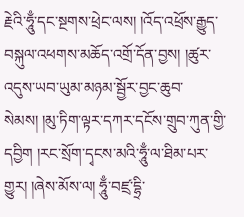རྗེའི་ཧཱུྃ་དང་སྔགས་ཕྲེང་ལས། །འོད་འཕྲོས་རྒྱུད་བསྐུལ་འཕགས་མཆོད་འགྲོ་དོན་བྱས། །ཚུར་འདུས་ཡབ་ཡུམ་མཉམ་སྦྱོར་བྱང་ཆུབ་སེམས། །མུ་ཏིག་ལྟར་དཀར་དངོས་གྲུབ་ཀུན་གྱི་དབྱིག །རང་སྲོག་དྭངས་མའི་ཧཱུྃ་ལ་ཐིམ་པར་གྱུར། །ཞེས་མོས་ལ། ཧཱུྃ་བཛྲ་དྷྲི་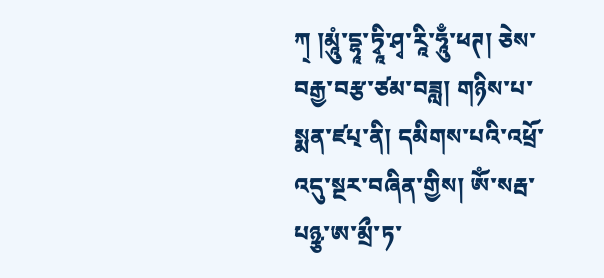ཀ྄ །མཱུཾ་དྷཱ་ཏྭཱི་ཤྭ་རཱི་ཧཱུྃ་ཕཊ། ཅེས་བརྒྱ་བརྩ་ཙམ་བཟླ། གཉིས་པ་སྨན་ཛཔ྄་ནི། དམིགས་པའི་འཕྲོ་འདུ་སྔར་བཞིན་གྱིས། ༀ་སརྦ་པཉྩ་ཨ་མྲྀ་ཏ་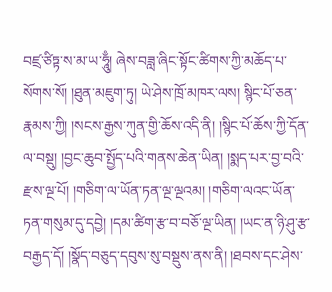བཛྲ་ཙིཏྟ་ས་མ་ཡ་ཧཱུྃ། ཞེས་བཟླ་ཞིང་སྟོང་ཚིགས་ཀྱི་མཆོད་པ་སོགས་སོ། །ཐུན་མཇུག་ཏུ། ཡེ་ཤེས་ཁྲོ་མཁར་ལས། སྙིང་པོ་ཅན་རྣམས་ཀྱི། །སངས་རྒྱས་ཀུན་གྱི་ཆོས་འདི་ནི། །སྙིང་པོ་ཆོས་ཀྱི་དོན་ལ་བསྡུ། །བྱང་ཆུབ་སྤྱོད་པའི་གནས་ཆེན་ཡིན། །སྨད་པར་བྱ་བའི་རྫས་ལྔ་པོ། །གཅིག་ལ་ཡོན་ཏན་ལྔ་ལྔའམ། །གཅིག་ལའང་ཡོན་ཏན་གསུམ་དུ་དབྱེ། །དམ་ཚིག་རྩ་བ་བཅོ་ལྔ་ཡིན། །ཡང་ན་ཉི་ཤུ་རྩ་བརྒྱད་དོ། །སྣོད་བཅུད་དབུས་སུ་བསྡུས་ནས་ནི། །ཐབས་དང་ཤེས་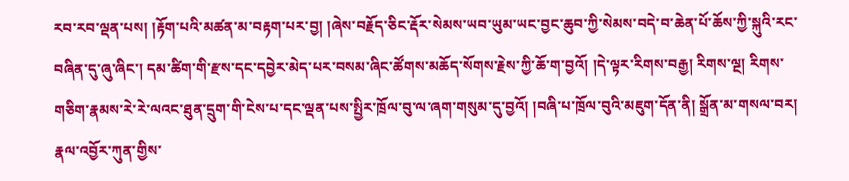རབ་རབ་ལྡན་པས། །རྟོག་པའི་མཚན་མ་བརྟག་པར་བྱ། །ཞེས་བརྗོད་ཅིང་རྡོར་སེམས་ཡབ་ཡུམ་ཡང་བྱང་ཆུབ་ཀྱི་སེམས་བདེ་བ་ཆེན་པོ་ཆོས་ཀྱི་སྐུའི་རང་བཞིན་དུ་ཞུ་ཞིང་། དམ་ཚིག་གི་རྫས་དང་དབྱེར་མེད་པར་བསམ་ཞིང་ཚོགས་མཆོད་སོགས་རྗེས་ཀྱི་ཆོ་ག་བྱའོ། །དེ་ལྟར་རིགས་བརྒྱ། རིགས་ལྔ། རིགས་གཅིག་རྣམས་རེ་རེ་ལའང་ཐུན་དྲུག་གི་ངེས་པ་དང་ལྡན་པས་སྤྱིར་ཁྲོལ་བུ་ལ་ཞག་གསུམ་དུ་བྱའོ། །བཞི་པ་ཁྲོལ་བུའི་མཇུག་དོན་ནི། སྒྲོན་མ་གསལ་བར། རྣལ་འབྱོར་ཀུན་གྱིས་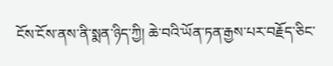ངོས་ངོས་ནས་ནི་སྨན་ཉིད་ཀྱི། ཆེ་བའི་ཡོན་ཏན་རྒྱས་པར་བརྗོད་ཅིང་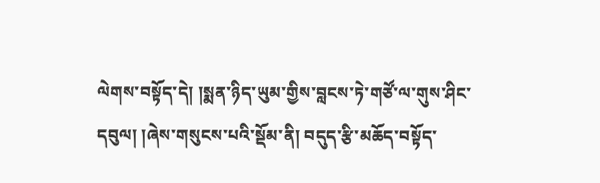ལེགས་བསྟོད་དེ། །སྨན་ཉིད་ཡུམ་གྱིས་བླངས་ཏེ་གཙོ་ལ་གུས་ཤིང་དབུལ། །ཞེས་གསུངས་པའི་སྡོམ་ནི། བདུད་རྩི་མཆོད་བསྟོད་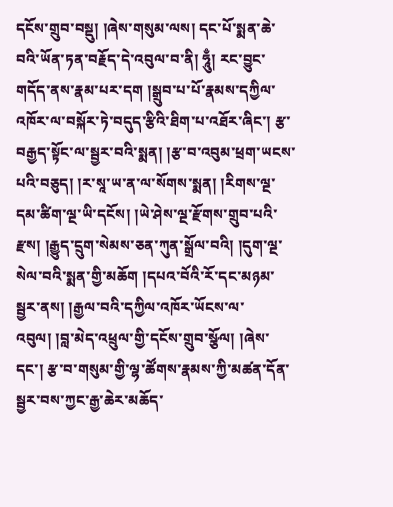དངོས་གྲུབ་བསྡུ། །ཞེས་གསུམ་ལས། དང་པོ་སྨན་ཆེ་བའི་ཡོན་ཏན་བརྗོད་དེ་འབུལ་བ་ནི། ཧཱུྃ། རང་བྱུང་གདོད་ནས་རྣམ་པར་དག །སྒྲུབ་པ་པོ་རྣམས་དཀྱིལ་འཁོར་ལ་བསྐོར་ཏེ་བདུད་རྩིའི་ཐིག་པ་འཐོར་ཞིང་། རྩ་བརྒྱད་སྟོང་ལ་སྦྱར་བའི་སྨན། །རྩ་བ་འབུམ་ཕྲག་ཡངས་པའི་བཅུད། །ར་སཱ་ཡ་ན་ལ་སོགས་སྨན། །རིགས་ལྔ་དམ་ཚིག་ལྔ་ཡི་དངོས། །ཡེ་ཤེས་ལྔ་རྫོགས་གྲུབ་པའི་རྫས། །རྒྱུད་དྲུག་སེམས་ཅན་ཀུན་སྒྲོལ་བའི། །དུག་ལྔ་སེལ་བའི་སྨན་གྱི་མཆོག །དཔའ་བོའི་རོ་དང་མཉམ་སྦྱར་ནས། །རྒྱལ་བའི་དཀྱིལ་འཁོར་ཡོངས་ལ་འབུལ། །བླ་མེད་འཕྲུལ་གྱི་དངོས་གྲུབ་སྩོལ། །ཞེས་དང་། རྩ་བ་གསུམ་གྱི་ལྷ་ཚོགས་རྣམས་ཀྱི་མཚན་དོན་སྦྱར་བས་ཀྱང་རྒྱ་ཆེར་མཆོད་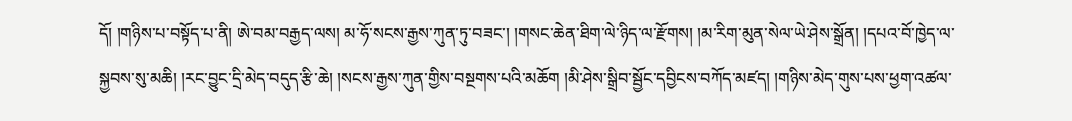དོ། །གཉིས་པ་བསྟོད་པ་ནི། ཨེ་བམ་བརྒྱད་ལས། མ་ཧོ་སངས་རྒྱས་ཀུན་ཏུ་བཟང་། །གསང་ཆེན་ཐིག་ལེ་ཉིད་ལ་རྫོགས། །མ་རིག་མུན་སེལ་ཡེ་ཤེས་སྒྲོན། །དཔའ་བོ་ཁྱེད་ལ་སྐྱབས་སུ་མཆི། །རང་བྱུང་དྲི་མེད་བདུད་རྩི་ཆེ། །སངས་རྒྱས་ཀུན་གྱིས་བསྔགས་པའི་མཆོག །མི་ཤེས་སྒྲིབ་སྦྱོང་དབྱིངས་བཀོད་མཛད། །གཉིས་མེད་གུས་པས་ཕྱག་འཚལ་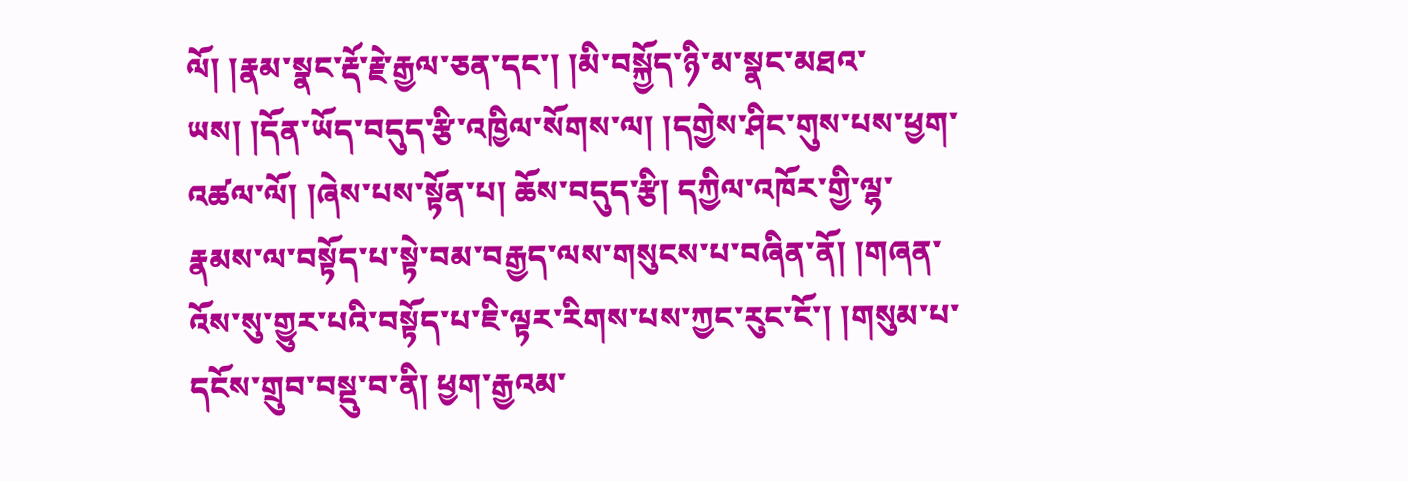ལོ། །རྣམ་སྣང་རྡོ་རྗེ་རྒྱལ་ཅན་དང་། །མི་བསྐྱོད་ཉི་མ་སྣང་མཐའ་ཡས། །དོན་ཡོད་བདུད་རྩི་འཁྱིལ་སོགས་ལ། །དགྱེས་ཤིང་གུས་པས་ཕྱག་འཚལ་ལོ། །ཞེས་པས་སྟོན་པ། ཆོས་བདུད་རྩི། དཀྱིལ་འཁོར་གྱི་ལྷ་རྣམས་ལ་བསྟོད་པ་སྟེ་བམ་བརྒྱད་ལས་གསུངས་པ་བཞིན་ནོ། །གཞན་འོས་སུ་གྱུར་པའི་བསྟོད་པ་ཇི་ལྟར་རིགས་པས་ཀྱང་རུང་ངོ་། །གསུམ་པ་དངོས་གྲུབ་བསྡུ་བ་ནི། ཕྱག་རྒྱའམ་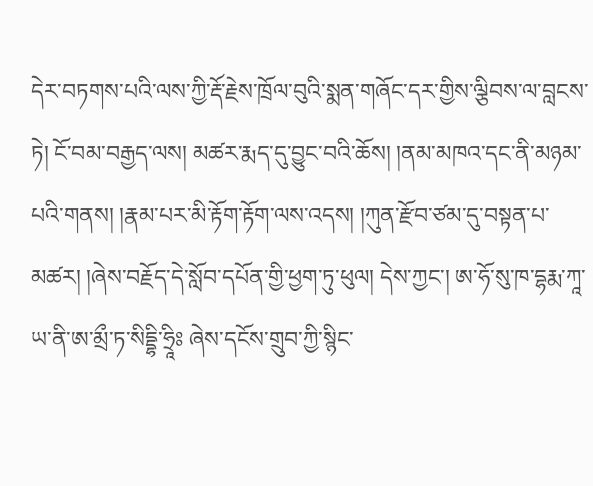དེར་བཏགས་པའི་ལས་ཀྱི་རྡོ་རྗེས་ཁྲོལ་བུའི་སྨན་གཞོང་དར་གྱིས་ལྕིབས་ལ་བླངས་ཏེ། ངོ་བམ་བརྒྱད་ལས། མཚར་རྨད་དུ་བྱུང་བའི་ཆོས། །ནམ་མཁའ་དང་ནི་མཉམ་པའི་གནས། །རྣམ་པར་མི་རྟོག་རྟོག་ལས་འདས། །ཀུན་རྫོབ་ཙམ་དུ་བསྟན་པ་མཚར། །ཞེས་བརྗོད་དེ་སློབ་དཔོན་གྱི་ཕྱག་ཏུ་ཕུལ། དེས་ཀྱང་། ཨ་ཧོ་སུ་ཁ་དྷརྨ་ཀཱ་ཡ་ནི་ཨ་མྲྀ་ཏ་སིདྡྷི་ཧྲཱིཿ ཞེས་དངོས་གྲུབ་ཀྱི་སྙིང་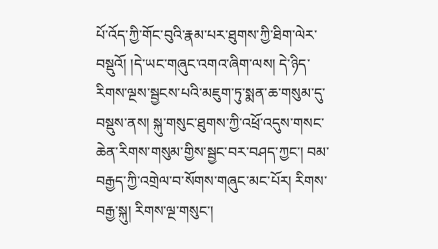པོ་འོད་ཀྱི་གོང་བུའི་རྣམ་པར་ཐུགས་ཀྱི་ཐིག་ལེར་བསྡུའོ། །དེ་ཡང་གཞུང་འགའ་ཞིག་ལས། དེ་ཉིད་རིགས་ལྔས་སྦྱངས་པའི་མཇུག་ཏུ་སྨན་ཆ་གསུམ་དུ་བསྡུས་ནས། སྐུ་གསུང་ཐུགས་ཀྱི་འཕྲོ་འདུས་གསང་ཆེན་རིགས་གསུམ་གྱིས་སྦྱང་བར་བཤད་ཀྱང་། བམ་བརྒྱད་ཀྱི་འགྲེལ་བ་སོགས་གཞུང་མང་པོར། རིགས་བརྒྱ་སྐུ། རིགས་ལྔ་གསུང་།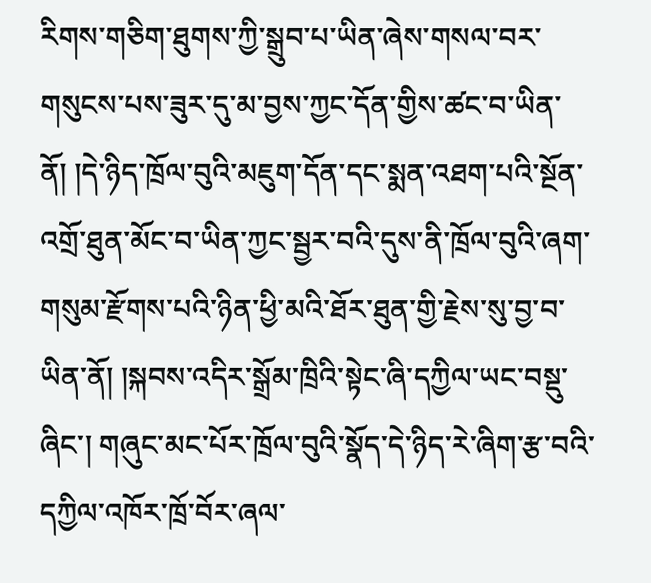རིགས་གཅིག་ཐུགས་ཀྱི་སྒྲུབ་པ་ཡིན་ཞེས་གསལ་བར་གསུངས་པས་ཟུར་དུ་མ་བྱས་ཀྱང་དོན་གྱིས་ཚང་བ་ཡིན་ནོ། །དེ་ཉིད་ཁྲོལ་བུའི་མཇུག་དོན་དང་སྨན་འཐག་པའི་སྔོན་འགྲོ་ཐུན་མོང་བ་ཡིན་ཀྱང་སྦྱར་བའི་དུས་ནི་ཁྲོལ་བུའི་ཞག་གསུམ་རྫོགས་པའི་ཉིན་ཕྱི་མའི་ཐོར་ཐུན་གྱི་རྗེས་སུ་བྱ་བ་ཡིན་ནོ། །སྐབས་འདིར་སྒྲོམ་ཁྲིའི་སྟེང་ཞི་དཀྱིལ་ཡང་བསྡུ་ཞིང་། གཞུང་མང་པོར་ཁྲོལ་བུའི་སྣོད་དེ་ཉིད་རེ་ཞིག་རྩ་བའི་དཀྱིལ་འཁོར་ཁྲོ་བོར་ཞལ་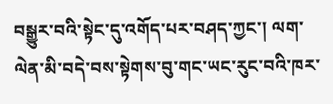བསྒྱུར་བའི་སྟེང་དུ་འགོད་པར་བཤད་ཀྱང་། ལག་ལེན་མི་བདེ་བས་སྟེགས་བུ་གང་ཡང་རུང་བའི་ཁར་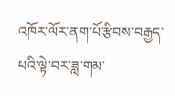འཁོར་ལོར་ནག་པོ་རྩིབས་བརྒྱད་པའི་ལྟེ་བར་ཟླ་གམ་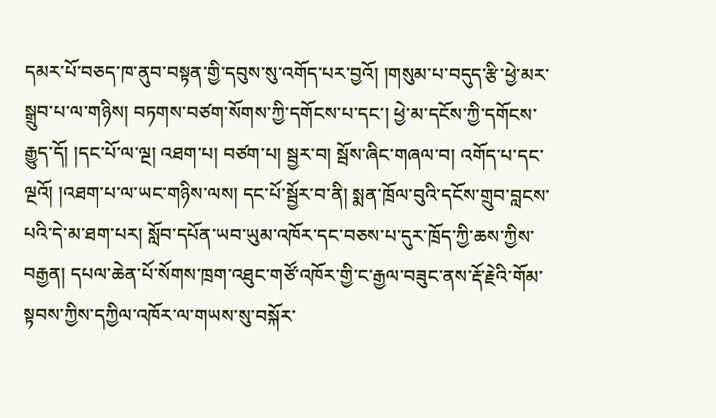དམར་པོ་བཅད་ཁ་ནུབ་བསྟན་གྱི་དབུས་སུ་འགོད་པར་བྱའོ། །གསུམ་པ་བདུད་རྩི་ཕྱེ་མར་སྒྲུབ་པ་ལ་གཉིས། བཏགས་བཙག་སོགས་ཀྱི་དགོངས་པ་དང་། ཕྱེ་མ་དངོས་ཀྱི་དགོངས་རྒྱུད་དོ། །དང་པོ་ལ་ལྔ། འཐག་པ། བཙག་པ། སྦྱར་བ། སྦོས་ཞིང་གཞལ་བ། འགོད་པ་དང་ལྔའོ། །འཐག་པ་ལ་ཡང་གཉིས་ལས། དང་པོ་སྦྱོར་བ་ནི། སྨན་ཁྲོལ་བུའི་དངོས་གྲུབ་བླངས་པའི་དེ་མ་ཐག་པར། སློབ་དཔོན་ཡབ་ཡུམ་འཁོར་དང་བཅས་པ་དུར་ཁྲོད་ཀྱི་ཆས་ཀྱིས་བརྒྱན། དཔལ་ཆེན་པོ་སོགས་ཁྲག་འཐུང་གཙོ་འཁོར་གྱི་ང་རྒྱལ་བཟུང་ནས་རྡོ་རྗེའི་གོམ་སྟབས་ཀྱིས་དཀྱིལ་འཁོར་ལ་གཡས་སུ་བསྐོར་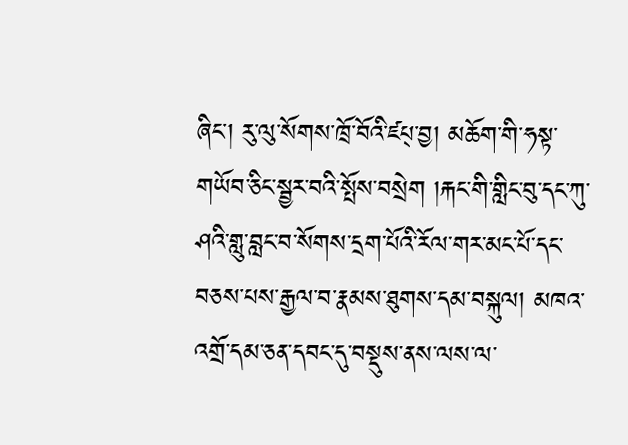ཞིང་། རུ་ལུ་སོགས་ཁྲོ་བོའི་ཛཔ྄་བྱ། མཆོག་གི་ཧསྟ་གཡོབ་ཅིང་སྦྱར་བའི་སྤོས་བསྲེག །རྐང་གི་གླིང་བུ་དང་ཀུ་ཤའི་གླུ་བླང་བ་སོགས་དྲག་པོའི་རོལ་གར་མང་པོ་དང་བཅས་པས་རྒྱལ་བ་རྣམས་ཐུགས་དམ་བསྐུལ། མཁའ་འགྲོ་དམ་ཅན་དབང་དུ་བསྡུས་ནས་ལས་ལ་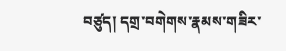བཙུད། དགྲ་བགེགས་རྣམས་གཟིར་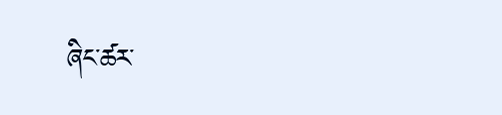ཞིང་ཚར་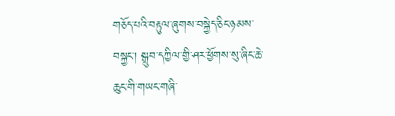གཅོད་པའི་བརྟུལ་ཞུགས་བསྐྱེད་ཅིང་ཉམས་བསྐྱང་། སྒྲུབ་དཀྱིལ་གྱི་ཤར་ཕྱོགས་སུ་ཞིང་ཆེ་ཆུང་གི་གཡང་གཞི་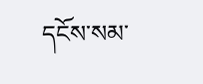དངོས་སམ་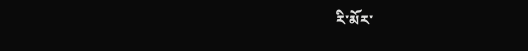རི་མོར་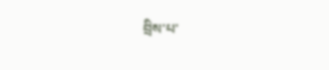བྲིས་པ་